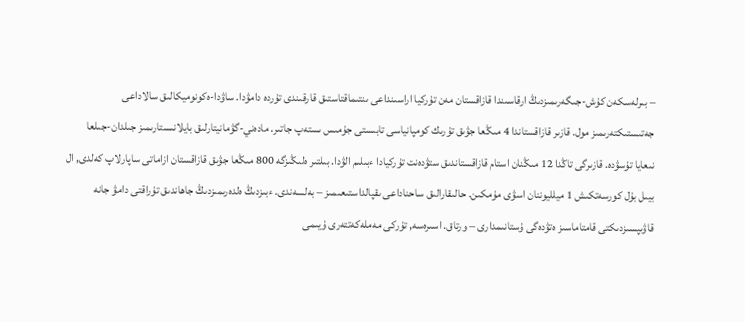– بىرلەسكەن كۇش-جىگەرىمىزدىڭ ارقاسىندا قازاقستان مەن تۇركيا اراسىنداعى ىنتىماقتاستىق قارقىندى تۇردە دامۋدا. ساۋدا-ەكونوميكالىق سالاداعى جەتىستىكتەرىمىز مول. قازىر قازاقستاندا 4 مىڭعا جۋىق تۇرىك كومپانياسى تابىستى جۇمىس ىستەپ جاتىر. مادەني-گۋمانيتارلىق بايلانىستارىمىز جىلدان-جىلعا نىعايا تۇسۋدە. قازىرگى تاڭدا 12 مىڭنان استام قازاقستاندىق ستۋدەنت تۇركيادا ءبىلىم الۋدا. بىلتىر ەلىڭىزگە 800 مىڭعا جۋىق قازاقستان ازاماتى ساپارلاپ كەلدى, ال بيىل بۇل كورسەتكىش 1 ميلليوننان اسۋى مۇمكىن. حالىقارالىق ساحناداعى ىقپالداستىعىمىز – بەلسەندى. ءبىزدىڭ ەلدەرىمىزدىڭ جاھاندىق تۇراقتى دامۋ جانە قاۋىپسىزدىكتى قامتاماسىز ەتۋدەگى ۇستانىمدارى – ورتاق. اسىرەسە, تۇركى مەملەكەتتەرى ۇيىمى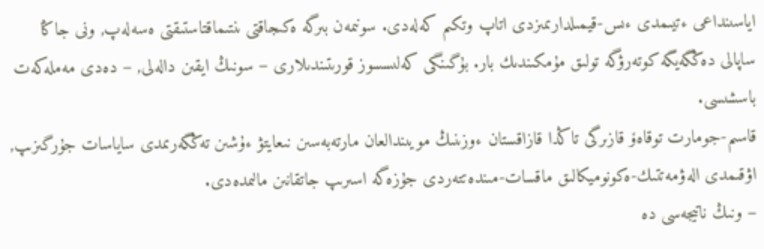اياسىنداعى ءتيىمدى ءىس-قيمىلدارىمىزدى اتاپ وتكىم كەلەدى. سونىمەن بىرگە ەكىجاقتى ىنتىماقتاستىقتى ەسەلەپ, ونى جاڭا ساپالى دەڭگەيگە كوتەرۋگە تولىق مۇمكىندىك بار. بۇگىنگى كەلىسسوز قورىتىندىلارى – سونىڭ ايقىن دالەلى, – دەدى مەملەكەت باسشىسى.
قاسىم-جومارت توقاەۆ قازىرگى تاڭدا قازاقستان ءوزىنىڭ مويىندالعان مارتەبەسىن نىعايتۋ ءۇشىن تەڭگەرىمدى ساياسات جۇرگىزىپ, اۋقىمدى الەۋمەتتىك-ەكونوميكالىق ماقسات-مىندەتتەردى جۇزەگە اسىرىپ جاتقانىن مالىمدەدى.
– ونىڭ ناتيجەسى دە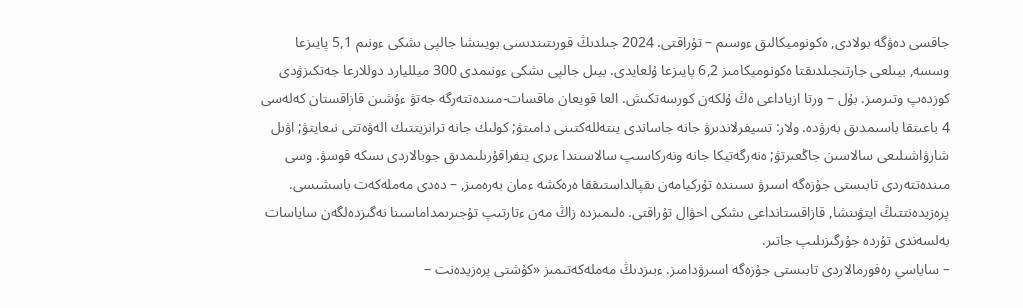جاقسى دەۋگە بولادى, ەكونوميكالىق ءوسىم – تۇراقتى. 2024 جىلدىڭ قورىتىندىسى بويىنشا جالپى ىشكى ءونىم 5,1 پايىزعا وسسە, بيىلعى جارتىجىلدىقتا ەكونوميكامىز 6,2 پايىزعا ۇلعايدى. بيىل جالپى ىشكى ءونىمدى 300 ميلليارد دوللارعا جەتكىزۋدى كوزدەپ وتىرمىز. بۇل – ورتا ازياداعى ەڭ ۇلكەن كورسەتكىش. العا قويعان ماقسات-مىندەتتەرگە جەتۋ ءۇشىن قازاقستان كەلەسى 4 باعىتقا باسىمدىق بەرۋدە. ولار: تسيفرلاندىرۋ جانە جاساندى ينتەللەكتىنى دامىتۋ; كولىك جانە ترانزيتتىك الەۋەتتى نىعايتۋ; اۋىل شارۋاشىلىعى سالاسىن جاڭعىرتۋ; ەنەرگەتيكا جانە ونەركاسىپ سالاسىندا ءىرى ينفراقۇرىلىمدىق جوبالاردى ىسكە قوسۋ. وسى مىندەتتەردى تابىستى جۇزەگە اسىرۋ ىسىندە تۇركيامەن ىقپالداستىققا ەرەكشە ءمان بەرەمىز, – دەدى مەملەكەت باسشىسى.
پرەزيدەنتتىڭ ايتۋىنشا, قازاقستانداعى ىشكى احۋال تۇراقتى. ەلىمىزدە زاڭ مەن ءتارتىپ تۇجىرىمداماسىنا نەگىزدەلگەن ساياسات بەلسەندى تۇردە جۇرگىزىلىپ جاتىر.
– ساياسي رەفورمالاردى تابىستى جۇزەگە اسىرۋدامىز. ءبىزدىڭ مەملەكەتىمىز «كۇشتى پرەزيدەنت –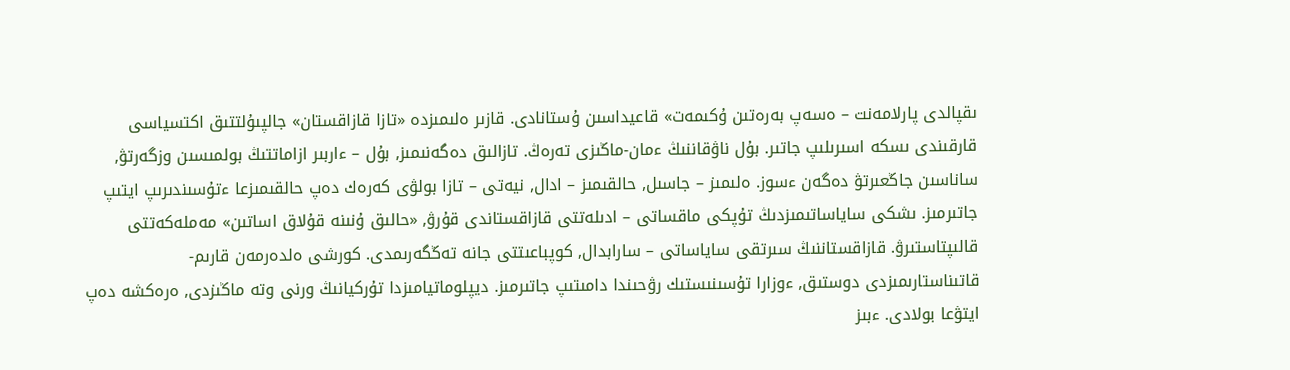ىقپالدى پارلامەنت – ەسەپ بەرەتىن ۇكىمەت» قاعيداسىن ۇستانادى. قازىر ەلىمىزدە «تازا قازاقستان» جالپىۇلتتىق اكتسياسى قارقىندى ىسكە اسىرىلىپ جاتىر. بۇل ناۋقاننىڭ ءمان-ماڭىزى تەرەڭ. تازالىق دەگەنىمىز, بۇل – ءاربىر ازاماتتىڭ بولمىسىن وزگەرتۋ, ساناسىن جاڭعىرتۋ دەگەن ءسوز. ەلىمىز – جاسىل, حالقىمىز – ادال, نيەتى – تازا بولۋى كەرەك دەپ حالقىمىزعا ءتۇسىندىرىپ ايتىپ جاتىرمىز. ىشكى ساياساتىمىزدىڭ تۇپكى ماقساتى – ادىلەتتى قازاقستاندى قۇرۋ, «حالىق ۇنىنە قۇلاق اساتىن» مەملەكەتتى قالىپتاستىرۋ. قازاقستاننىڭ سىرتقى ساياساتى – سارابدال, كوپباعىتتى جانە تەڭگەرىمدى. كورشى ەلدەرمەن قارىم-قاتىناستارىمىزدى دوستىق, ءوزارا تۇسىنىستىك رۋحىندا دامىتىپ جاتىرمىز. ديپلوماتيامىزدا تۇركيانىڭ ورنى وتە ماڭىزدى, ەرەكشە دەپ ايتۋعا بولادى. ءبىز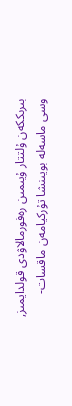بىرىككەن ۇلتتار ۇيىمىن رەفورمالاۋدى قولدايمىز, وسى ماسەلە بويىنشا تۇركيامەن ماقسات-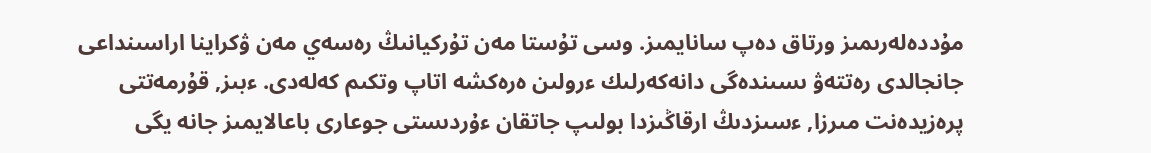مۇددەلەرىمىز ورتاق دەپ سانايمىز. وسى تۇستا مەن تۇركيانىڭ رەسەي مەن ۋكراينا اراسىنداعى جانجالدى رەتتەۋ ىسىندەگى دانەكەرلىك ءرولىن ەرەكشە اتاپ وتكىم كەلەدى. ءبىز, قۇرمەتتى پرەزيدەنت مىرزا, ءسىزدىڭ ارقاڭىزدا بولىپ جاتقان ءۇردىستى جوعارى باعالايمىز جانە يگى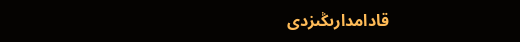قادامدارىڭىزدى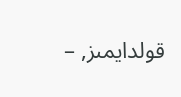قولدايمىز, –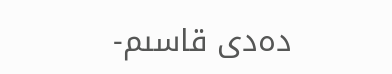دەدى قاسىم-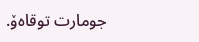جومارت توقاەۆ.